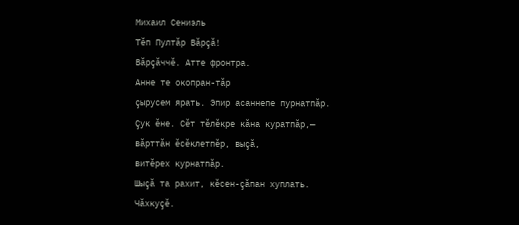Михаил Сениэль
Тĕп Пултăр Вăрçă!
Вăрçăччĕ. Атте фронтра.
Анне те окопран-тăр
çырусем ярать. Эпир асаннепе пурнатпăр.
Çук ĕне. Сĕт тĕлĕкре кăна куратпăр,—
вăрттăн ĕсĕклетпĕр, выçă,
витĕрех курнатпăр.
Шыçă та рахит, кĕсен-çăпан хуплать.
Чăхкуçĕ.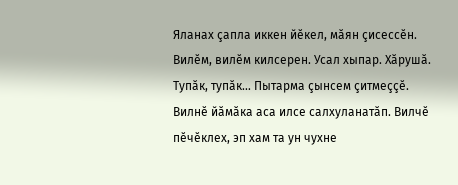Яланах çапла иккен йĕкел, мăян çисессĕн.
Вилĕм, вилĕм килсерен. Усал хыпар. Хăрушă.
Тупăк, тупăк… Пытарма çынсем çитмеççĕ.
Вилнĕ йăмăка аса илсе салхуланатăп. Вилчĕ
пĕчĕклех, эп хам та ун чухне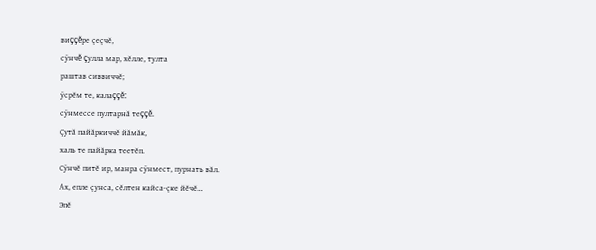виççĕре çеçчĕ,
сÿнчĕ çулла мар, хĕлле, тулта
раштав сиввиччĕ;
ÿсрĕм те, калаççĕ:
сÿнмессе пултарнă теççĕ.
Çутă пайăркиччĕ йăмăк,
халь те пайăрка теетĕп.
Сÿнчĕ питĕ ир, манра сÿнмест, пурнать вăл.
Ах, епле çунса, сĕлтен кайса-çке йĕчĕ…
Эпĕ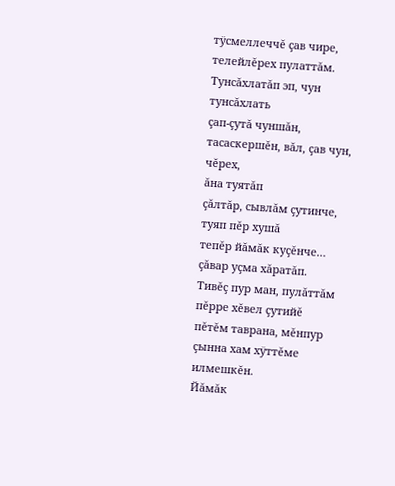тÿсмеллеччĕ çав чире, телейлĕрех пулаттăм.
Тунсăхлатăп эп, чун тунсăхлать
çап-çутă чуншăн,
тасаскершĕн, вăл, çав чун, чĕрех,
ăна туятăп
çăлтăр, сывлăм çутинче, туяп пĕр хушă
тепĕр йăмăк куçĕнче… çăвар уçма хăратăп.
Тивĕç пур ман, пулăттăм пĕрре хĕвел çутийĕ
пĕтĕм таврана, мĕнпур çынна хам хÿттĕме
илмешкĕн.
Йăмăк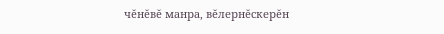чĕнĕвĕ манра, вĕлернĕскерĕн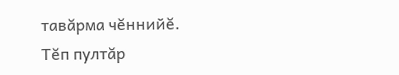тавăрма чĕннийĕ.
Тĕп пултăр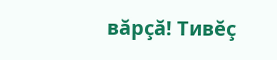вăрçă! Тивĕç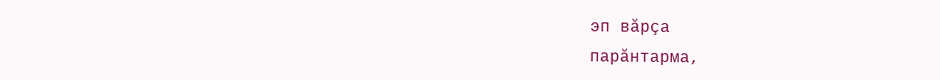эп вăрçа
парăнтарма,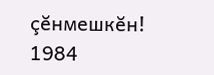çĕнмешкĕн!
1984